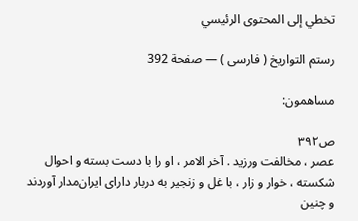تخطي إلى المحتوى الرئيسي

رستم التواريخ ( فارسى ) — صفحة 392

مساهمون:

ص٣٩٢
عصر ، مخالفت ورزيد . آخر الامر ، او را با دست بسته و احوال شكسته ، خوار و زار ، با غل و زنجير به دربار داراى ايران‌مدار آوردند و چنين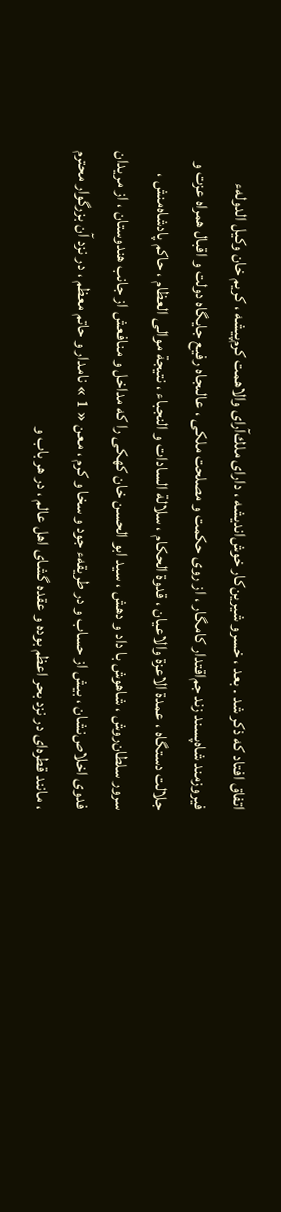اتفاق افتاد كه ذكر شد . بعد ، خسرو شيرين‌كار خوش‌انديشه ، داراى ملك‌آراى والاهمت كرم‌پيشه ، كريم خان وكيل الدولهء فيروزمند شاه‌پسند زند جم‌اقتدار كامگار ، از روى حكمت و مصلحت ملكى ، عالىجاه رفيع جايگاه دولت و اقبال همراه عزت و جلالت دستگاه ، عمدة الاعزة والاعيان ، قدوة الحكام ، سلالة السادات و النجباء ، نتيجة موالى العظام ، حاكم پادشاه‌منش ، سرور سلطان‌روش ، شاهوش با داد و دهش ، سيد ابو الحسن خان كهكى را كه مداخل و منافعش از جانب هندوستان ، از مريدان فدوى اخلاص‌نشان ، بيش از حساب و در طريقهء جود و سخا و كرم ، معن « 1 » نامدار و حاتم معظم ، در نزد آن بزرگوار محترم ، مانند قطره‌اى در نزد بحر اعظم بوده و عقده گشاى اهل عالم ، در هر باب و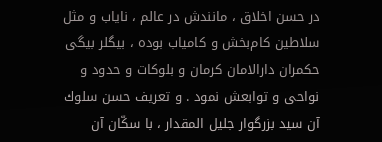در حسن اخلاق ، مانندش در عالم ، ناياب و مثل سلاطين كام‌بخش و كامياب بوده ، بيگلر بيگى حكمران دارالامان كرمان و بلوكات و حدود و نواحى و توابعش نمود . و تعريف حسن سلوك آن سيد بزرگوار جليل المقدار ، با سكّان آن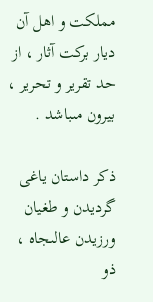مملكت و اهل آن ديار بركت آثار ، از حد تقرير و تحرير ، بيرون مىباشد .

ذكر داستان ياغى گرديدن و طغيان ورزيدن عالىجاه ، ذو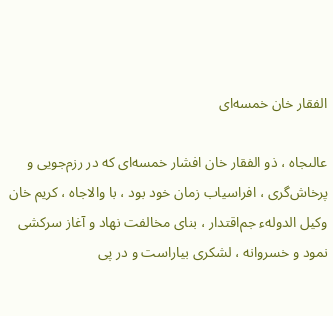الفقار خان خمسه‌اى

عالىجاه ، ذو الفقار خان افشار خمسه‌اى كه در رزم‌جويى و پرخاش‌گرى ، افراسياب زمان خود بود ، با والاجاه ، كريم خان وكيل الدولهء جم‌اقتدار ، بناى مخالفت نهاد و آغاز سركشى نمود و خسروانه ، لشكرى بياراست و در پى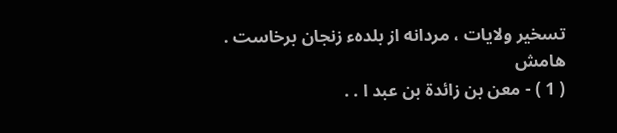تسخير ولايات ، مردانه از بلدهء زنجان برخاست .
هامش
( 1 ) - معن بن زائدة بن عبد ا . .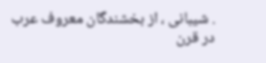. شيبانى ، از بخشندگان معروف عرب در قرن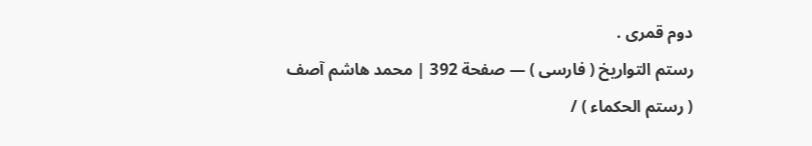دوم قمرى .
رستم التواريخ ( فارسى ) — صفحة 392 | محمد هاشم آصف ( رستم الحكماء ) /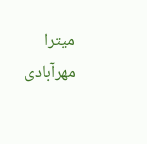ميترا مهرآبادى